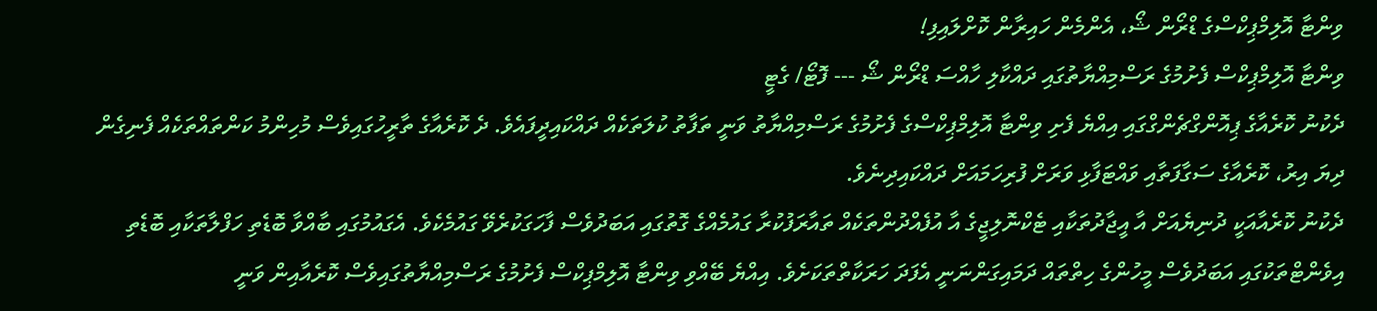ވިންޓާ އޮލިމްޕިކްސްގެ ޑްރޯން ޝޯ، އެންމެން ހައިރާން ކޮށްލައިފި!
ވިންޓާ އޮލިމްޕިކްސް ފެށުމުގެ ރަސްމިއްޔާތުގައި ދައްކާލި ހާއްސަ ޑްރޯން ޝޯ --- ފޮޓޯ/ ގެޓީ
ދެކުނު ކޮރެއާގެ ޕިއޮންގްޗެންގްގައި އިއްޔެ ފެށި ވިންޓާ އޮލިމްޕިކްސްގެ ފެށުމުގެ ރަސްމިއްޔާތު ވަނީ ތަފާތު ކުލަތަކެއް ދައްކައިދީފައެވެ. ދެ ކޮރެއާގެ ތާރީހުގައިވެސް މުހިންމު ކަންތައްތަކެއް ފެނިގެން ދިޔަ އިރު، ކޮރެއާގެ ސަގާފަތާއި ވައްޓަފާޅި ވަރަށް ފުރިހަމައަށް ދައްކައިދިނެވެ.
ދެކުނު ކޮރެއާއަކީ ދުނިޔެއަށް އާ އީޖާދުތަކާއި ޓެކްނޮލިޖީގެ އާ އުފެއްދުންތަކެއް ތައާރަފުކުރާ ގައުމެއްގެ ގޮތުގައި އަބަދުވެސް ފާހަގަކުރެވޭ ގައުމެކެވެ. އެގައުމުގައި ބާއްވާ ބޮޑެތި ހަފްލާތަކާއި ބޮޑެތި އިވެންޓްތަކުގައި އަބަދުވެސް މީހުންގެ ހިތްތައް ދަމައިގަންނަނީ އެފަދަ ހަރަކާތްތަކަށެވެ. އިއްޔެ ބޭއްވި ވިންޓާ އޮލިމްޕިކްސް ފެށުމުގެ ރަސްމިއްޔާތުގައިވެސް ކޮރެއާއިން ވަނީ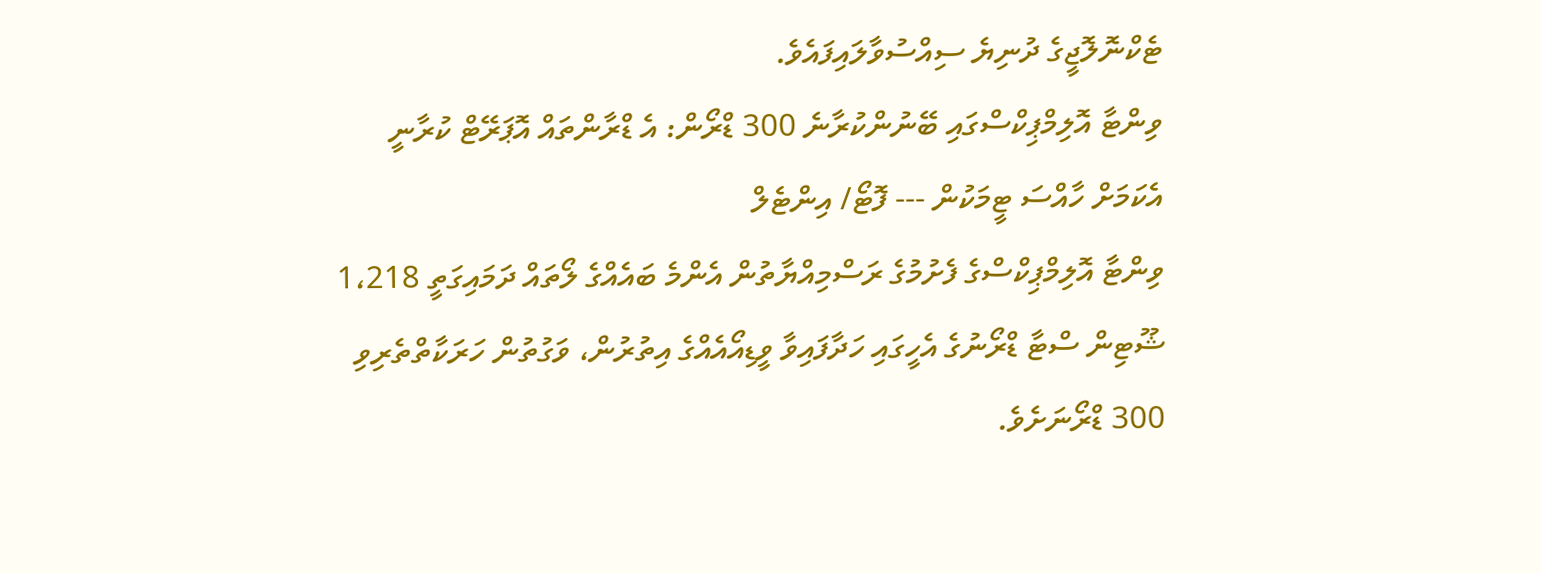ޓެކްނޮލޮޖީގެ ދުނިޔެ ސިއްސުވާލައިފައެވެ.
ވިންޓާ އޮލިމްޕިކްސްގައި ބޭނުންކުރާނެ 300 ޑްރޯން: އެ ޑްރާންތައް އޮޕަރޭޓް ކުރާނީ އެކަމަށް ހާއްސަ ޓީމަކުން --- ފޮޓޯ/ އިންޓެލް
ވިންޓާ އޮލިމްޕިކްސްގެ ފެށުމުގެ ރަސްމިއްޔާތުން އެންމެ ބައެއްގެ ލޯތައް ދަމައިގަތީ 1،218 ޝޫޓިން ސްޓާ ޑްރޯނުގެ އެހީގައި ހަދާފައިވާ ވީޑިއޯއެއްގެ އިތުރުން، ވަގުތުން ހަރަކާތްތެރިވި 300 ޑްރޯނަށެވެ.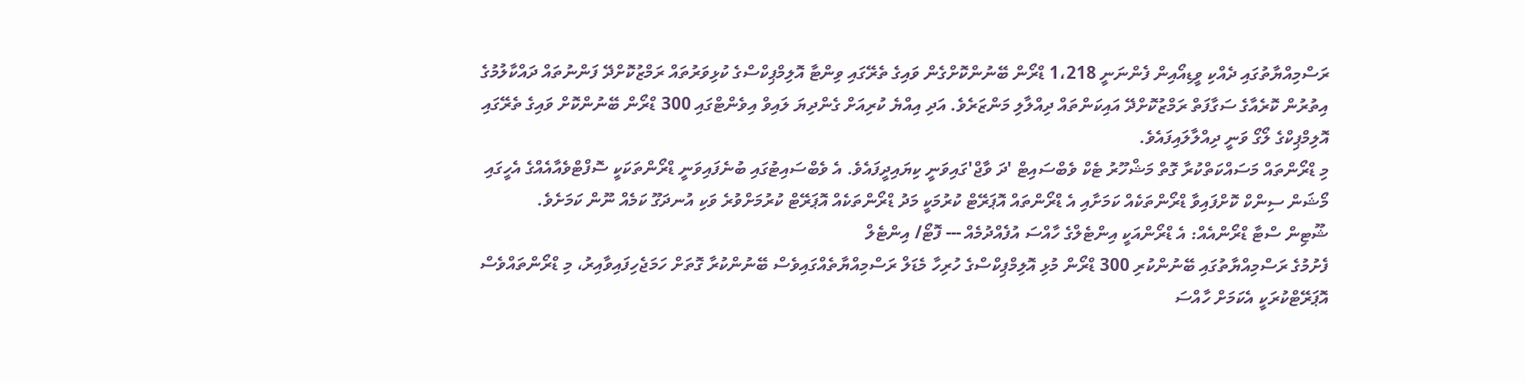ރަސްމިއްޔާތުގައި ދެއްކި ވީޑިއޯއިން ފެންނަނީ 1،218 ޑްރޯން ބޭނުންކޮށްގެން ވައިގެ ތެރޭގައި ވިންޓާ އޮލިމްޕިކްސްގެ ކުޅިވަރުތައް ރަމްޒުކޮށްދޭ ފަންނުތައް ދައްކާލުމުގެ އިތުރުން ކޮރެއާގެ ސަގާފަތް ރަމްޒުކޮށްދޭ އައިކަންތައް ދިއްލާލި މަންޒަރެވެ. އަދި އިއްޔެ ކުރިއަށް ގެންދިޔަ ލައިވް އިވެންޓްގައި 300 ޑްރޯން ބޭނުންކޮށް ވައިގެ ތެރޭގައި އޮލިމްޕިކްގެ ލޯގޯ ވަނީ ދިއްލާލައިފައެވެ.
މި ޑްރޯންތައް މަސައްކަތްކުރާ ގޮތް މަޝްހޫރު ޓެކް ވެބްސައިޓް 'ދަ ވާޖް'ގައިވަނީ ކިޔައިދީފައެވެ. އެ ވެބްސައިޓުގައި ބުނެފައިވަނީ ޑްރޯންތަކަކީ ސޮފްޓްވެއާއެއްގެ އެހީގައި މޯޝަން ސިންކް ކޮށްފައިވާ ޑްރޯންތަކެއް ކަމަށާއި އެ ޑްރޯންތައް އޮޕަރޭޓް ކުރުމަކީ މަދު ޑްރޯންތަކެއް އޮޕަރޭޓް ކުރުމަށްވުރެ ވަކި އުނދަގޫ ކަމެއް ނޫން ކަމަށެވެ.
ޝޫޓިން ސްޓާ ޑްރޯންއެއް: އެ ޑްރޯންއަކީ އިންޓެލްގެ ހާއްސަ އުފެއްދުމެއް --- ފޮޓޯ/ އިންޓެލް
ފެށުމުގެ ރަސްމިއްޔާތުގައި ބޭނުންކުރި 300 ޑްރޯން މުޅި އޮލިމްޕިކްސްގެ ހުރިހާ މެޑަލް ރަސްމިއްޔާތެއްގައިވެސް ބޭނުންކުރާ ގޮތަށް ހަމަޖެހިފައިވާއިރު، މި ޑްރޯންތައްވެސް އޮޕަރޭޓްކުރަކީ އެކަމަށް ހާއްސަ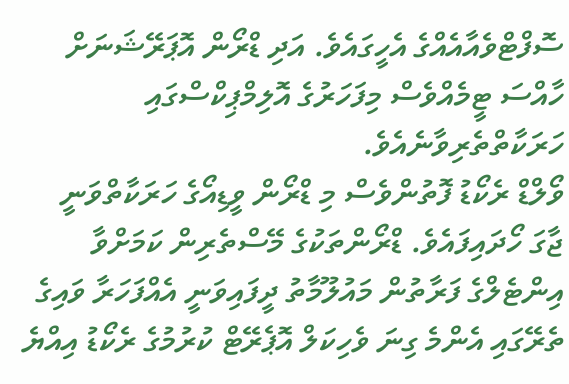ސޮފްޓްވެއާއެއްގެ އެހީގައެވެ. އަދި ޑްރޯން އޮޕަރޭޝަނަށް ހާއްސަ ޓީމެއްވެސް މިފަހަރުގެ އޮލިމްޕިކްސްގައި ހަރަކާތްތެރިވާނެއެވެ.
ވޯލްޑް ރެކޯޑު ފޮތުންވެސް މި ޑްރޯން ވީޑިއޯގެ ހަރަކާތްވަނީ ޖާގަ ހޯދައިފައެވެ. ޑްރޯންތަކުގެ މޭސްތެރިން ކަމަށްވާ އިންޓެލްގެ ފަރާތުން މައުލޫމާތު ދީފައިވަނީ އެއްފަހަރާ ވައިގެ ތެރޭގައި އެންމެ ގިނަ ވެހިކަލް އޮޕެރޭޓް ކުރުމުގެ ރެކޯޑު އިއްޔެ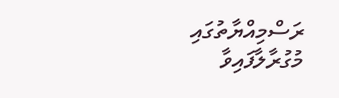ރަސްމިއްޔާތުގައި މުގުރާލާފައިވާ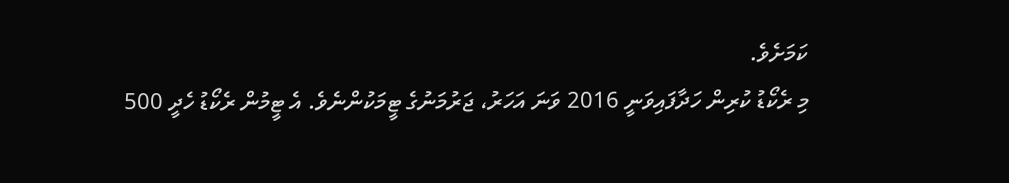ކަމަށެވެ.
މި ރެކޯޑު ކުރިން ހަދާފައިވަނީ 2016 ވަނަ އަހަރު، ޖަރުމަނުގެ ޓީމަކުންނެވެ. އެ ޓީމުން ރެކޯޑު ހެދީ 500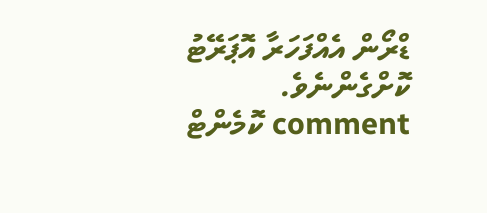ޑްރޯން އެއްފަހަރާ އޮޕަރޭޓު ކޮށްގެންނެވެ.
comment ކޮމެންޓް